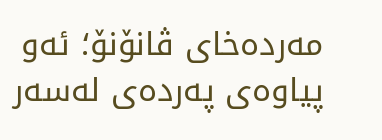مەردەخای ڤانۆنۆ؛ ئەو پیاوەی پەردەی لەسەر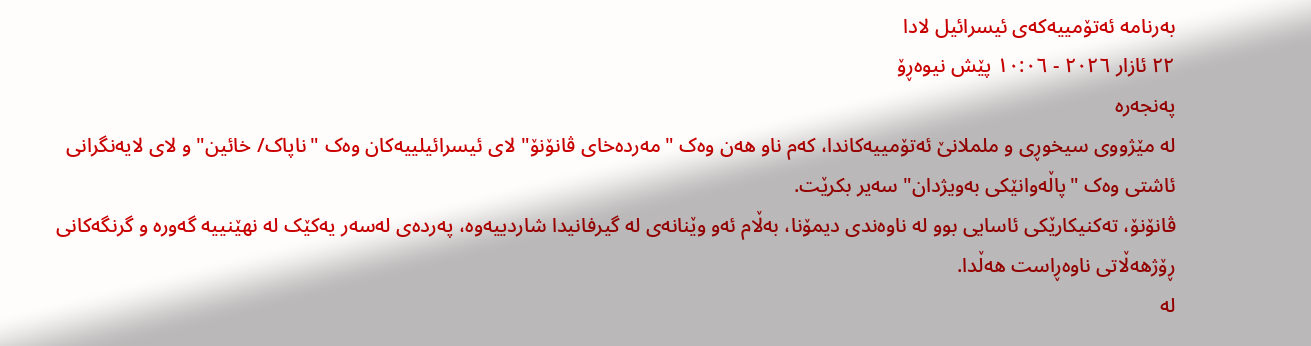بەرنامە ئەتۆمییەکەی ئیسرائیل لادا
٢٢ ئازار ٢٠٢٦ - ١٠:٠٦ پێش نیوەڕۆ
پەنجەرە
لە مێژووی سیخوڕی و ململانێ ئەتۆمییەکاندا، کەم ناو هەن وەک "مەردەخای ڤانۆنۆ" لای ئیسرائیلییەکان وەک "ناپاک/ خائین" و لای لایەنگرانی ئاشتی وەک "پاڵەوانێکی بەویژدان" سەیر بکرێت.
ڤانۆنۆ، تەکنیکارێکی ئاسایی بوو لە ناوەندی دیمۆنا، بەڵام ئەو وێنانەی لە گیرفانیدا شاردییەوە، پەردەی لەسەر یەکێک لە نهێنییە گەورە و گرنگەکانی ڕۆژهەڵاتی ناوەڕاست هەڵدا.
لە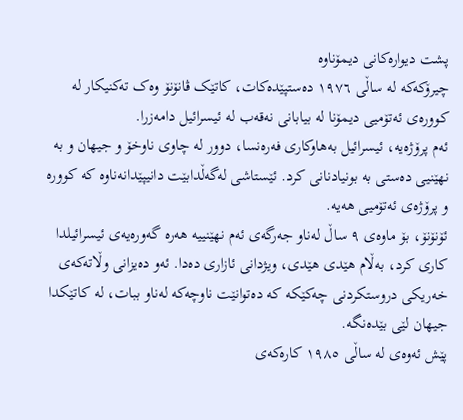پشت دیوارەکانی دیمۆناوە
چیرۆکەکە لە ساڵی ١٩٧٦ دەستپێدەکات، کاتێک ڤانۆنۆ وەک تەکنیکار لە کوورەی ئەتۆمیی دیمۆنا لە بیابانی نەقەب لە ئیسرائیل دامەزرا.
ئەم پرۆژەیە، ئیسرائیل بەهاوکاری فەرەنسا، دوور لە چاوی ناوخۆ و جیهان و بە نهێنیی دەستی بە بونیادنانی کرد. ئێستاشی لەگەڵدابێت دانیپێدانەناوە کە کوورە و پرۆژەی ئەتۆمیی هەیە.
ئۆنۆنۆ، بۆ ماوەی ٩ ساڵ لەناو جەرگەی ئەم نهێنییە هەرە گەورەیەی ئیسرائیلدا کاری کرد، بەڵام هێدی هێدی، ویژدانی ئازاری دەدا. ئەو دەیزانی وڵاتەکەی خەریکی دروستکردنی چەکێکە کە دەتوانێت ناوچەکە لەناو ببات، لە کاتێکدا جیهان لێی بێدەنگە.
پێش ئەوەی لە ساڵی ١٩٨٥ کارەکەی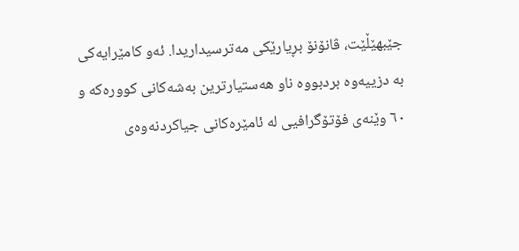جێبهێڵێت، ڤانۆنۆ بڕیارێکی مەترسیداریدا. ئەو کامێرایەکی بە دزییەوە بردبووە ناو هەستیارترین بەشەکانی کوورەکە و ٦٠ وێنەی فۆتۆگرافیی لە ئامێرەکانی جیاکردنەوەی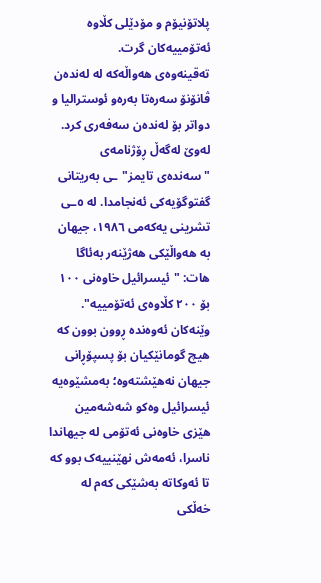پلاتۆنیۆم و مۆدێلی کڵاوە ئەتۆمییەکان گرت.
تەقینەوەی هەواڵەکە لە لەندەن
ڤانۆنۆ سەرەتا بەرەو ئوسترالیا و دواتر بۆ لەندەن سەفەری کرد. لەوێ لەگەڵ ڕۆژنامەی "سەندەی تایمز"ـی بەریتانی گفتوگۆیەکی ئەنجامدا. لە ٥ـی تشرینی یەکەمی ١٩٨٦، جیهان بە هەواڵێکی هەژێنەر بەئاگا هات: "ئیسرائیل خاوەنی ١٠٠ بۆ ٢٠٠ کڵاوەی ئەتۆمییە".
وێنەکان ئەوەندە ڕوون بوون کە هیچ گومانێکیان بۆ پسپۆڕانی جیهان نەهێشتەوە؛ بەمشێوەیە ئیسرائیل وەکو شەشەمین هێزی خاوەنی ئەتۆمی لە جیهاندا ناسرا، ئەمەش نهێنییەک بوو کە تا ئەوکاتە بەشێکی کەم لە خەڵکی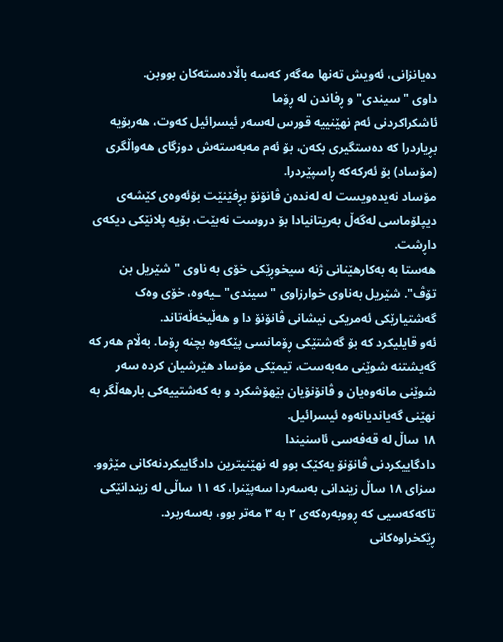دەیانزانی، ئەویش تەنها مەگەر کەسە باڵادەستەکان بووبن.
داوی "سیندی" و ڕفاندن لە ڕۆما
ئاشکراکردنی ئەم نهێنییە قورس لەسەر ئیسرائیل کەوت، هەربۆیە بڕیاردرا کە دەستگیری بکەن، بۆ ئەم مەبەستەش دوزگای هەواڵگری (مۆساد) بۆ ئەرکەکە ڕاسپێردرا.
مۆساد نەیدەویست لە لەندەن ڤانۆنۆ بڕفێنێت بۆئەوەی کێشەی دیپلۆماسی لەگەڵ بەریتانیادا بۆ دروست نەبێت، بۆیە پلانێکی دیکەی داڕشت.
هەستا بە بەکارهێنانی ژنە سیخوڕێکی خۆی بە ناوی "شێریل بن تۆڤ". شێریل بەناوی خوارزاوی "سیندی"ـیەوە، خۆی وەک گەشتیارێکی ئەمریکی نیشانی ڤانۆنۆ دا و هەڵیخەڵەتاند.
ئەو قایلیکرد کە بۆ گەشتێکی ڕۆمانسی پێکەوە بچنە ڕۆما. بەڵام هەر کە گەیشتنە شوێنی مەبەست، تیمێکی مۆساد هێرشیان کردە سەر شوێنی مانەوەیان و ڤانۆنۆیان بێهۆشکرد و بە کەشتییەکی بارهەڵگر بە نهێنی گەیاندیانەوە ئیسرائیل.
١٨ ساڵ لە قەفەسی ئاسنیندا
دادگاییکردنی ڤانۆنۆ یەکێک بوو لە نهێنیترین دادگاییکردنەکانی مێژوو. سزای ١٨ ساڵ زیندانی بەسەردا سەپێنرا، کە ١١ ساڵی لە زیندانێکی تاکەکەسیی کە ڕووبەرەکەی ٢ بە ٣ مەتر بوو، بەسەربرد.
ڕێکخراوەکانی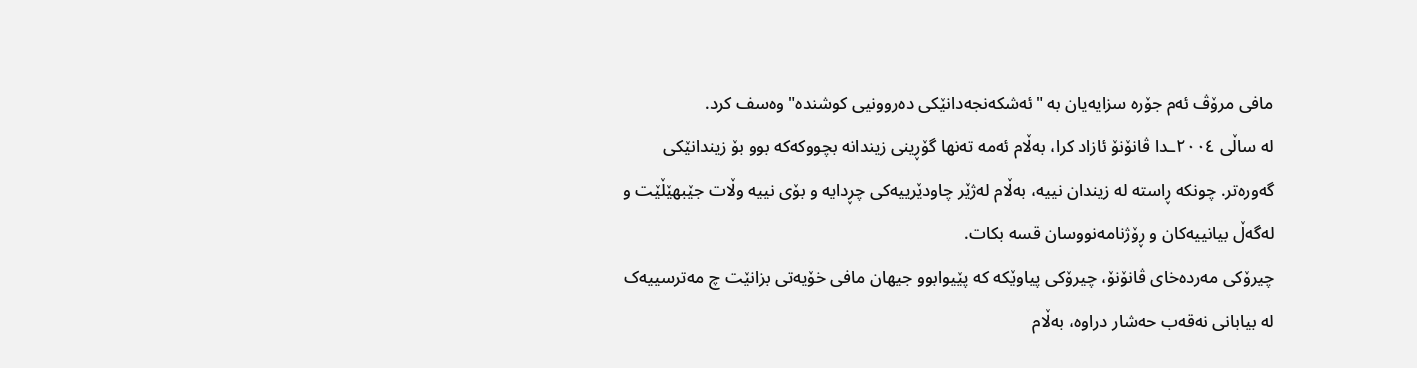مافی مرۆڤ ئەم جۆرە سزایەیان بە "ئەشکەنجەدانێکی دەروونیی کوشندە" وەسف کرد.
لە ساڵی ٢٠٠٤ـدا ڤانۆنۆ ئازاد کرا، بەڵام ئەمە تەنها گۆڕینی زیندانە بچووکەکە بوو بۆ زیندانێکی گەورەتر. چونکە ڕاستە لە زیندان نییە، بەڵام لەژێر چاودێرییەکی چڕدایە و بۆی نییە وڵات جێبهێڵێت و لەگەڵ بیانییەکان و ڕۆژنامەنووسان قسە بکات.
چیرۆکی مەردەخای ڤانۆنۆ، چیرۆکی پیاوێکە کە پێیوابوو جیهان مافی خۆیەتی بزانێت چ مەترسییەک لە بیابانی نەقەب حەشار دراوە، بەڵام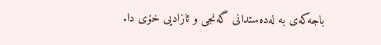باجەکەی بە لەدەستدانی گەنجی و ئازادیی خۆی دا.